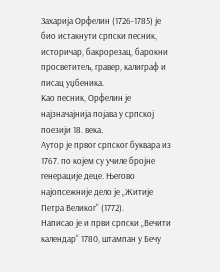Захарија Орфелин (1726-1785) је био истакнути српски песник, историчар, бакрорезац, барокни просветитељ, гравер, калиграф и писац уџбеника.
Као песник, Орфелин је најзначајнија појава у српској поезији 18. века.
Аутор је првог српског буквара из 1767. по којем су училе бројне генерације деце. Његово најопсежније дело је „Житије Петра Великог“ (1772).
Написао је и први српски „Вечити календар“ 1780, штампан у Бечу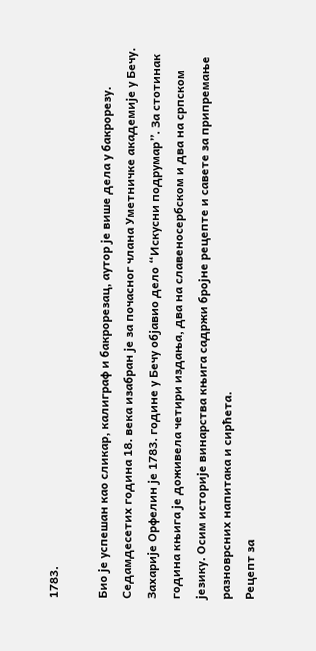1783.

Био је успешан као сликар, калиграф и бакрорезац, аутор је више дела у бакрорезу. Седамдесетих година 18. века изабран је за почасног члана Уметничке академије у Бечу.
Захарије Орфелин је 1783. године у Бечу објавио дело “Искусни подрумар”. За стотинак година књига је доживела четири издања, два на славеносербском и два на српском језику. Осим историје винарства књига садржи бројне рецепте и савете за припремање разноврсних напитака и сирћета.
Рецепт за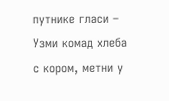путнике гласи – Узми комад хлеба с кором, метни у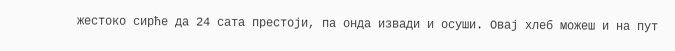жестоко сирће да 24 сата престоји, па онда извади и осуши. Овај хлеб можеш и на пут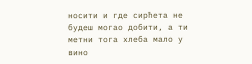носити и где сирћета не будеш могао добити, а ти метни тога хлеба мало у вино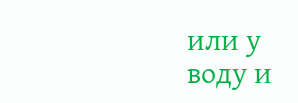или у воду и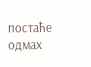постаће одмах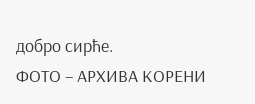добро сирће.
ФОТО – АРХИВА КОРЕНИ